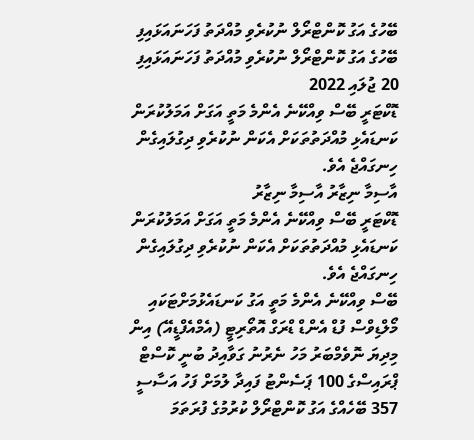ބޭހުގެ އަގު ކޮންޓްރޯލް ނުކުރެވި މުއްދަތު ފަހަނައަޅައިފި
ބޭހުގެ އަގު ކޮންޓްރޯލް ނުކުރެވި މުއްދަތު ފަހަނައަޅައިފި
20 ޖުލައި 2022
ޑޮކްޓަރީ ބޭސް ވިއްކޭނެ އެންމެ މަތީ އަގަށް އަމަލުކުރަން ކަނޑައެޅި މުއްދަތުތަކަށް އެކަން ނުކުރެވި ދިގުލައިގެން ހިނގައްޖެ އެވެ.
އާސިމާ ނިޒާރު އާސިމާ ނިޒާރު
ޑޮކްޓަރީ ބޭސް ވިއްކޭނެ އެންމެ މަތީ އަގަށް އަމަލުކުރަން ކަނޑައެޅި މުއްދަތުތަކަށް އެކަން ނުކުރެވި ދިގުލައިގެން ހިނގައްޖެ އެވެ.
ބޭސް ވިއްކޭނެ އެންމެ މަތީ އަގު ކަނޑައެޅުމަށްޓަކައި މޯލްޑިވްސް ފުޑް އެންޑް ޑްރަގް އޮތޯރިޓީ (އެމްއެފްޑީއޭ) އިން މިދިޔަ ނޮވެމްބަރު މަހު ނެރުނު ގަވާއިދު ބުނީ ކޮސްޓް ޕްރައިސްގެ 100 ޕަސެންޓު ފައިދާ ލުމަށް ފަހު އަސާސީ 357 ބޭހެއްގެ އަގު ކޮންޓްރޯލް ކުރުމުގެ ފުރަތަމަ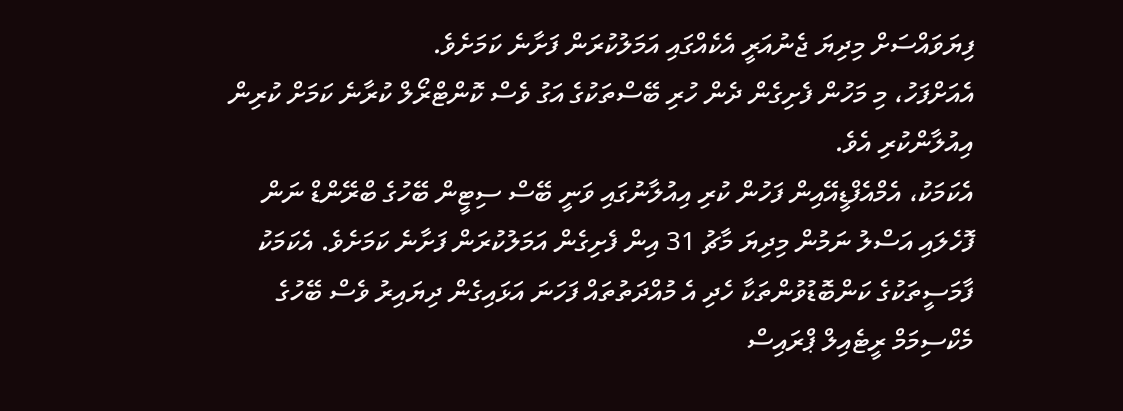ފިޔަވައްސަށް މިދިޔަ ޖެނުއަރީ އެކެއްގައި އަމަލުކުރަން ފަށާނެ ކަމަށެވެ.
އެއަށްފަހު، މި މަހުން ފެށިގެން ދެން ހުރި ބޭސްތަކުގެ އަގު ވެސް ކޮންޓްރޯލް ކުރާނެ ކަމަށް ކުރިން އިއުލާންކުރި އެވެ.
އެކަމަކު، އެމްއެފްޑީއޭއިން ފަހުން ކުރި އިއުލާނުގައި ވަނީ ބޭސް ސިޓީން ބޭހުގެ ބްރޭންޑް ނަން ފޮހެލައި އަސްލު ނަމުން މިދިޔަ މާޗު 31 އިން ފެށިގެން އަމަލުކުރަން ފަށާނެ ކަމަށެވެ. އެކަމަކު ފާމަސީތަކުގެ ކަންބޮޑުވުންތަކާ ހެދި އެ މުއްދަތުތައް ފަހަނަ އަޅައިގެން ދިޔައިރު ވެސް ބޭހުގެ މެކްސިމަމް ރީޓެއިލް ޕްރައިސް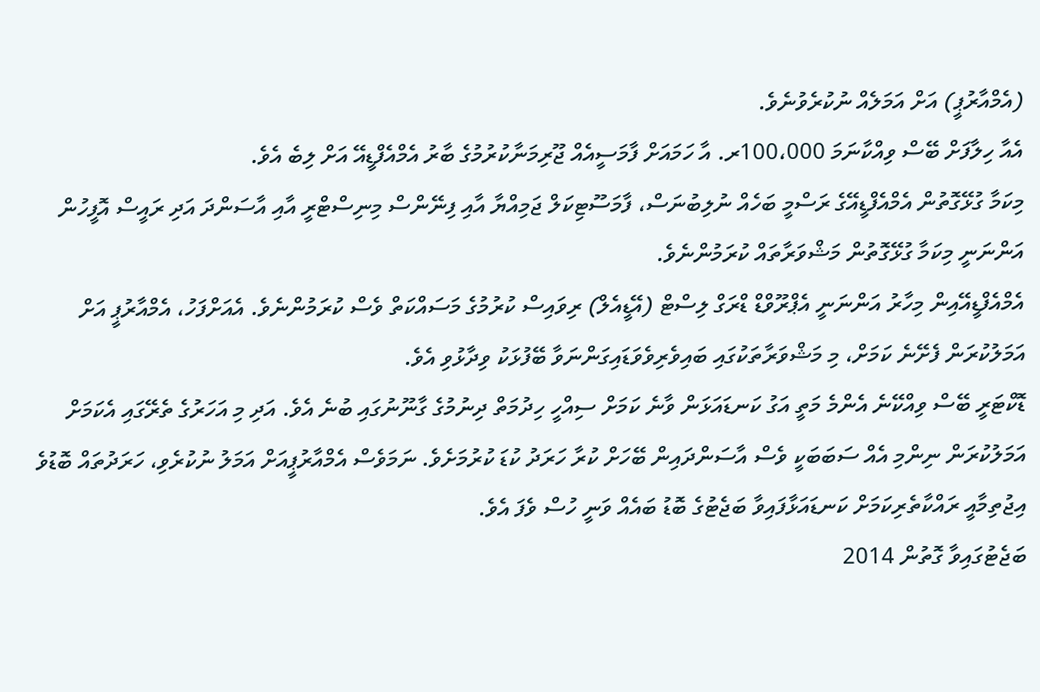(އެމްއާރުޕީ) އަށް އަމަލެއް ނުކުރެވުނެވެ.
އެއާ ހިލާފަށް ބޭސް ވިއްކާނަމަ 100،000ރ. އާ ހަމައަށް ފާމަސީއެއް ޖޫރިމަނާކުރުމުގެ ބާރު އެމްއެފްޑީއޭ އަށް ލިބެ އެވެ.
މިކަމާ ގުޅޭގޮތުން އެމްއެފްޑީއޭގެ ރަސްމީ ބަހެއް ނުލިބުނަސް، ފާމަސޫޓިކަލް ޖަމިއްޔާ އާއި ފިނޭންސް މިނިސްޓްރީ އާއި އާސަންދަ އަދި ރައީސް އޮފީހުން އަންނަނީ މިކަމާ ގުޅޭގޮތުން މަޝްވަރާތައް ކުރަމުންނެވެ.
އެމްއެފްޑީއޭއިން މިހާރު އަންނަނީ އެޕްރޫވްޑް ޑްރަގް ލިސްޓް (އޭޑީއެލް) ރިވައިސް ކުރުމުގެ މަސައްކަތް ވެސް ކުރަމުންނެވެ. އެއަށްފަހު، އެމްއާރުޕީ އަށް އަމަލުކުރަން ފެށޭނެ ކަމަށް، މި މަޝްވަރާތަކުގައި ބައިވެރިވެވަޑައިގަންނަވާ ބޭފުޅަކު ވިދާޅުވި އެވެ.
ޑޮކްޓަރީ ބޭސް ވިއްކޭނެ އެންމެ މަތީ އަގު ކަނޑައަޅަން ވާނެ ކަމަށް ސިއްހީ ހިދުމަތް ދިނުމުގެ ގާނޫނުގައި ބުނެ އެވެ. އަދި މި އަހަރުގެ ތެރޭގައި އެކަމަށް އަމަލުކުރަން ނިންމި އެއް ސަބަބަކީ ވެސް އާސަންދައިން ބޭހަށް ކުރާ ހަރަދު ކުޑަ ކުރުމަށެވެ. ނަމަވެސް އެމްއާރުޕީއަށް އަމަލު ނުކުރެވި، ހަރަދުތައް ބޮޑުވެ އިޖުތިމާއީ ރައްކާތެރިކަމަށް ކަނޑައަޅާފައިވާ ބަޖެޓުގެ ބޮޑު ބައެއް ވަނީ ހުސް ވެފަ އެވެ.
ބަޖެޓުގައިވާ ގޮތުން 2014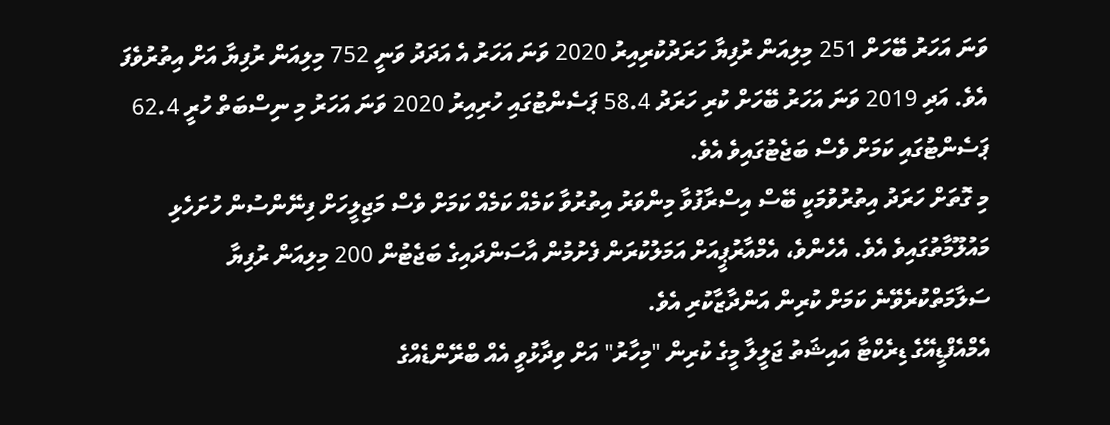ވަނަ އަހަރު ބޭހަށް 251 މިލިއަން ރުފިޔާ ހަރަދުކުރިއިރު 2020 ވަނަ އަހަރު އެ އަދަދު ވަނީ 752 މިލިއަން ރުފިޔާ އަށް އިތުރުވެފަ އެވެ. އަދި 2019 ވަނަ އަހަރު ބޭހަށް ކުރި ހަރަދު 58.4 ޕަސެންޓުގައި ހުރިއިރު 2020 ވަނަ އަހަރު މި ނިސްބަތް ހުރީ 62.4 ޕަސެންޓުގައި ކަމަށް ވެސް ބަޖެޓުގައިވެ އެވެ.
މި ގޮތަށް ހަރަދު އިތުރުވުމަކީ ބޭސް އިސްރާފުވާ މިންވަރު އިތުރުވާ ކަމެއް ކަމެއް ކަމަށް ވެސް މަޖިލީހަށް ފިނޭންސުން ހުށަހެޅި މައުލޫމާތުގައިވެ އެވެ. އެހެންވެ، އެމްއާރުޕީއަށް އަމަލުކުރަން ފެށުމުން އާސަންދައިގެ ބަޖެޓުން 200 މިލިއަން ރުފިޔާ ސަލާމަތްކުރެވޭނެ ކަމަށް ކުރިން އަންދާޒާކުރި އެވެ.
އެމްއެފްޑީއޭގެ ޑިރެކްޓާ އައިޝަތު ޖަލީލާ މީގެ ކުރިން "މިހާރު" އަށް ވިދާޅުވީ އެއް ބްރޭންޑެއްގެ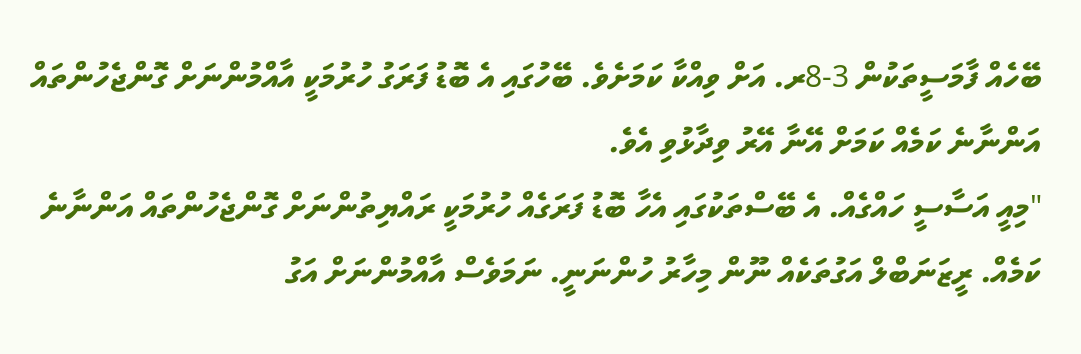ބޭހެއް ފާމަސީތަކުން 3-8ރ. އަށް ވިއްކާ ކަމަށެވެ. ބޭހުގައި އެ ބޮޑު ފަރަގު ހުރުމަކީ އާއްމުންނަށް ގޮންޖެހުންތައް އަންނާނެ ކަމެއް ކަމަށް އޭނާ އޭރު ވިދާޅުވި އެވެ.
"މިއީ އަސާސީ ހައްގެއް. އެ ބޭސްތަކުގައި އެހާ ބޮޑު ފަރަގެއް ހުރުމަކީ ރައްޔިތުންނަށް ގޮންޖެހުންތައް އަންނާނެ ކަމެއް. ރީޒަނަބްލް އަގުތަކެއް ނޫން މިހާރު ހުންނަނީ. ނަމަވެސް އާއްމުންނަށް އަގު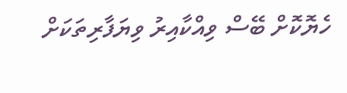ހެޔޮކޮށް ބޭސް ވިއްކާއިރު ވިޔަފާރިތަކަށް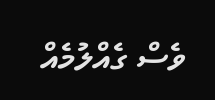ވެސް ގެއްލުމެއް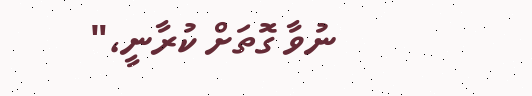ނުވާ ގޮތަށް ކުރާނީ،"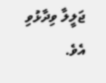ޖަލީލާ ވިދާޅުވި އެވެ.